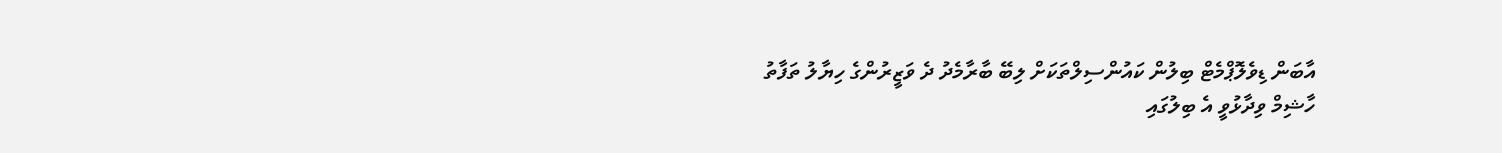އާބަން ޑިވެލޮޕްމެޓް ބިލުން ކައުންސިލްތަކަށް ލިބޭ ބާރާމެދު ދެ ވަޒީރުންގެ ހިޔާލު ތަފާތު
ހާޝިމް ވިދާޅުވީ އެ ބިލުގައި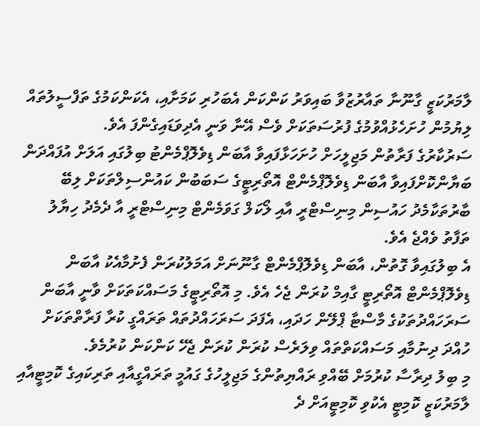ލާމަރުކަޒީ ގާނޫނާ ތައާރުޒުވާ ބައިވަރު ކަންކަން އެބަހުރި ކަމަށާއި، އެކަންކަމުގެ ތަފްސީލުތައް ލިޔުމުން ހުށަހެޅުއްވުމުގެ ފުރުސަތަކަށް ވެސް އޭނާ ވަނީ އެދިވަޑައިގެންފަ އެވެ.
ސަރުކާރުގެ ފަރާތުން މަޖިލީހަށް ހުށަހަޅާފައިވާ އާބަން ޑިވެލޮޕްމެންޓު ބިލުގައި އަލަށް އުފައްދަން ބަޔާންކޮށްފައިވާ އާބަން ޑިވެލޮޕްމެންޓް އޮތޯރިޓީގެ ސަބަބުން ކައުންސިލްތަކަށް ލިބޭ ބާރުތަކާމެދު ހައުސިން މިނިސްޓްރީ އާއި ލޯކަލް ގަވަމެންޓް މިނިސްޓްރީ އާ ދެމެދު ހިޔާލު ތަފާތު ވެއްޖެ އެވެ.
އެ ބިލުގައިވާ ގޮތުން، އާބަން ޑިވެލޮޕްމެންޓް ގާނޫނަށް އަމަލުކުރަން ފެށުމާއެކު އާބަން ޑިވެލޮޕްމެންޓް އޮތޯރިޓީ ގާއިމް ކުރަން ޖެހެ އެވެ. މި އޮތޯރިޓީގެ މަސައްކަތަކަށް ވާނީ އާބަން ސަރަހައްދުތަކުގެ މާސްޓާ ޕްލޭން ހަދައި، އެފަދަ ސަރަހައްދުތައް ތަރައްގީ ކުރާ ފަރާތްތަކަށް ހުއްދަ ދިނުމާއި މަސައްކަތްތައް ވިލަރެސް ކުރަން ކުރަން ޖެހޭ ކަންކަން ކުރުމެވެ.
މި ބިލު ދިރާސާ ކުރުމަށް ބޭއްވި ރައްޔިތުންގެ މަޖިލީހުގެ ގައުމީ ތަރައްގީއާއި ތަރިކައިގެ ކޮމިޓީއާއި ލާމަރުކަޒީ ކޮމިޓީ އެކުވި ކޮމިޓީއަށް ދެ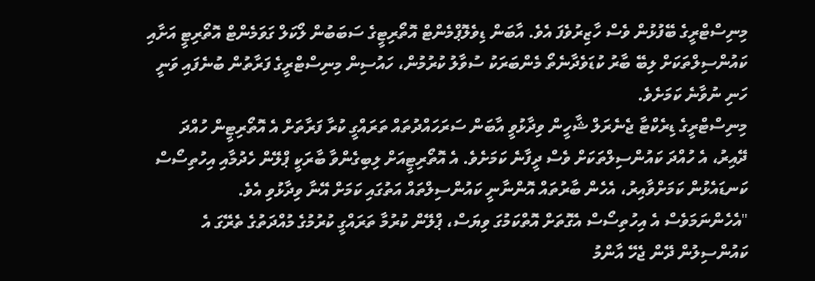މިނިސްޓްރީގެ ބޭފުޅުން ވެސް ހާޒިރުވެފަ އެވެ. އާބަން ޑިވެލޮޕްމެންޓް އޮތޯރިޓީގެ ސަބަބުން ލޯކަލް ގަވަމެންޓް އޮތޯރިޓީ އަށާއި ކައުންސިލްތަކަށް ލިބޭ ބާރު ކުޑަވެދާނެތޯ މެންބަރަކު ސުވާލު ކުރުމުން، ހައުސިން މިނިސްޓްރީގެ ފަރާތުން ބުނެފައި ވަނީ ހަނި ނުވާނެ ކަމަށެވެ.
މިނިސްޓްރީގެ ޑިރެކްޓާ ޖެނެރަލް ޝާހީން ވިދާޅުވީ އާބަން ސަރަހައްދުތައް ތަރައްގީ ކުރާ ފަރާތަށް އެ އޮތޯރިޓީން ހުއްދަ ދޭއިރު، އެ ހުއްދަ ކައުންސިލްތަކަށް ވެސް ދީފާނެ ކަމަށެވެ. އެ އޮތޯރިޓީއަށް ލިބިގެންވާ ބާރަކީ ޕްލޭން ހެދުމާއި އިހުތިސޯސް ކަނޑައެޅުން ކަމަށްވާއިރު، އެހެން ބާރުތައް އޮންނާނީ ކައުންސިލްތައް އަތުގައި ކަމަށް އޭނާ ވިދާޅުވި އެވެ.
"އެހެންނަމަވެސް އެ އިހުތިސޯސް އެގޮތަށް އޮތްކަމުގަ ވިޔަސް، ޕްލޭން ކުރުމާ ތަރައްގީ ކުރުމުގެ މުއްދަތުގެ ތެރޭގަ އެ ކައުންސިލުން ދޭން ޖެހޭ އާންމު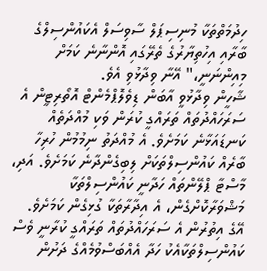ހިދުމަތްތަކާ މުނިސިޕަލް ސާވިސަލް އެކައުންސިލްގެ ބާރާއި އިހުތިޔާރުގެ ތެރޭގައި އޮންނާނެ ކަމަށް މިއިންނަނީ،" އޭނާ ވިދާޅުވި އެވެ.
ޝާހީން ވިދާޅުވީ އާބަން ޑިވެލޮޕްމެންޓް އޮތޯރިޓީން އެ ސަރަހައްދުތައް ތަރައްގީ ކުރަން ވަކި މުއްދަތެއް ކަނޑައަޅާނެ ކަމަށެވެ. އެ މުއްދަތު ނިމުމުން ހުރިހާ ބާރެއް ކައުންސިލްތަކަށް ލިބިގެންދާނެ ކަމަށެވެ. އަދި، މާސްޓާ ޕްލޭންތައް ހަދާނީ ކައުންސިލްތަކާ މަޝްވަރާކޮށްގެން، އެ އިދާރާތަކާ ގުޅިގެން ކަމަށެވެ. އޭގެ އިތުރުން އެ ސަރަހައްދުތައް ތަރައްގީ ކުރާނީ ވެސް ކައުންސިލްތަކާއެކު ހަދާ އެއްބަސްވުމެއްގެ ދަށުން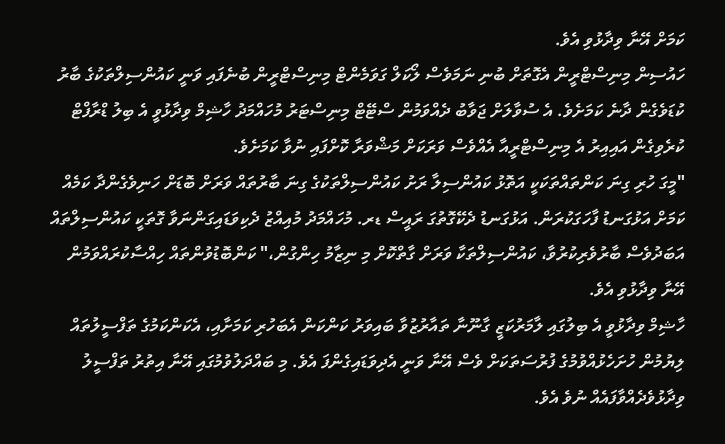ކަމަށް އޭނާ ވިދާޅުވި އެވެ.
ހައުސިން މިނިސްޓްރީން އެގޮތަށް ބުނި ނަމަވެސް ލޯކަލް ގަވަމެންޓް މިނިސްޓްރީން ބުނެފައި ވަނީ ކައުންސިލްތަކުގެ ބާރު ކުޑަވެގެން ދާނެ ކަމަށެވެ. އެ ސުވާލަށް ޖަވާބު ދެއްވަމުން ސްޓޭޓް މިނިސްޓަރު މުހައްމަދު ހާޝިމް ވިދާޅުވީ އެ ބިލު ޑްރާފްޓް ކުރެވިގެން އައިއިރު އެ މިނިސްޓްރީއާ އެއްވެސް ވަރަކަށް މަޝްވަރާ ކޮށްފައި ނުވާ ކަމަށެވެ.
"މީގަ ހުރި ގިނަ ކަންތައްތަކަކީ އަތޮޅު ކައުންސިލާ ރަށު ކައުންސިލްތަކުގެ ގިނަ ބާރުތައް ވަރަށް ބޮޑަށް ހަނިވެގެންދާ ކަމެއް ކަމަށް އަޅުގަނޑު ފާހަގަކުރަން. އަޅުގަނޑު ދެކޭގޮތުގަ ރައީސް ޑރ. މުހައްމަދު މުއިއްޒު ދެކިވަޑައިގަންނަވާ ގޮތަކީ ކައުންސިލްތައް އަބަދުވެސް ބާރުވެރިކުރުވާ، ކައުންސިލްތަކާ ވަރަށް ގާތްކޮށް މި ނިޒާމު ހިންގުން،" ކަންބޮޑުވުންތައް ހިއްސާކުރައްވަމުން އޭނާ ވިދާޅުވި އެވެ.
ހާޝިމް ވިދާޅުވީ އެ ބިލުގައި ލާމަރުކަޒީ ގާނޫނާ ތައާރުޒުވާ ބައިވަރު ކަންކަން އެބަހުރި ކަމަށާއި، އެކަންކަމުގެ ތަފްސީލުތައް ލިޔުމުން ހުށަހެޅުއްވުމުގެ ފުރުސަތަކަށް ވެސް އޭނާ ވަނީ އެދިވަޑައިގެންފަ އެވެ. މި ބައްދަލުވުމުގައި އޭނާ އިތުރު ތަފްސީލު ވިދާޅުވެދެއްވާފައެއް ނުވެ އެވެ.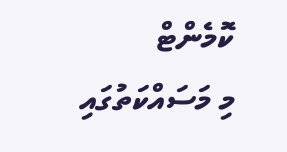ކޮމެންޓް
މި މަސައްކަތުގައި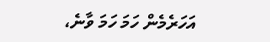އަހަރެމެން ހަމަ ހަމަ ވާނެ،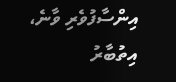އިންސާފުވެރި ވާނެ، އިތުބާރު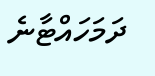ދަމަހައްޓާނެ